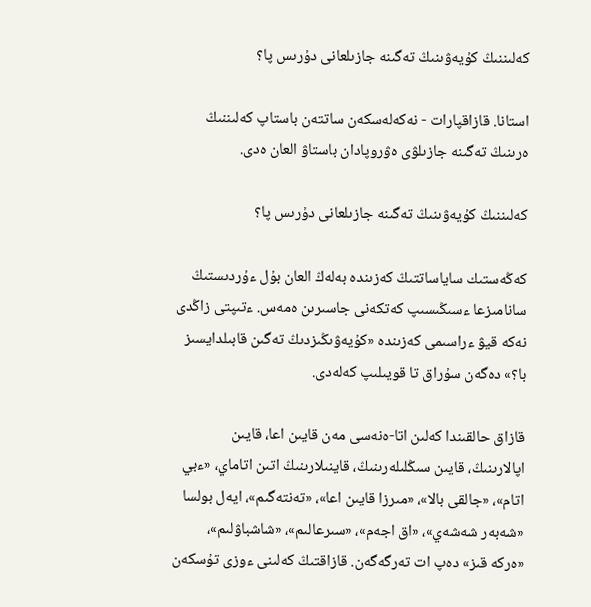كەلىننىڭ كۇيەۋىنىڭ تەگىنە جازىلعانى دۇرىس پا؟

استانا. قازاقپارات - نەكەلەسكەن ساتتەن باستاپ كەلىننىڭ ەرىنىڭ تەگىنە جازىلۋى ەۋروپادان باستاۋ العان ەدى.

كەلىننىڭ كۇيەۋىنىڭ تەگىنە جازىلعانى دۇرىس پا؟

كەڭەستىك ساياساتتىڭ كەزىندە بەلەڭ العان بۇل ءۇردىستىڭ سانامىزعا ءسىڭىسىپ كەتكەنى جاسىرىن ەمەس. ءتىپتى زاڭدى نەكە قيۋ ءراسىمى كەزىندە «كۇيەۋىڭىزدىڭ تەگىن قابىلدايسىز با؟» دەگەن سۇراق تا قويىلىپ كەلەدى.

قازاق حالقىندا كەلىن اتا-ەنەسى مەن قايىن اعا، قايىن اپالارىنىڭ، قايىن سىڭلىلەرىنىڭ، قاينىلارىنىڭ اتىن اتاماي، «ءبي اتام»، «جالقى بالا»، «مىرزا قايىن اعا»، «تەنتەگىم»، ايەل بولسا «شەبەر شەشەي»، «اق اجەم»، «سىرعالىم»، «شاشباۋلىم»، «ەركە قىز» دەپ ات تەرگەگەن. قازاقتىڭ كەلىنى ءوزى تۇسكەن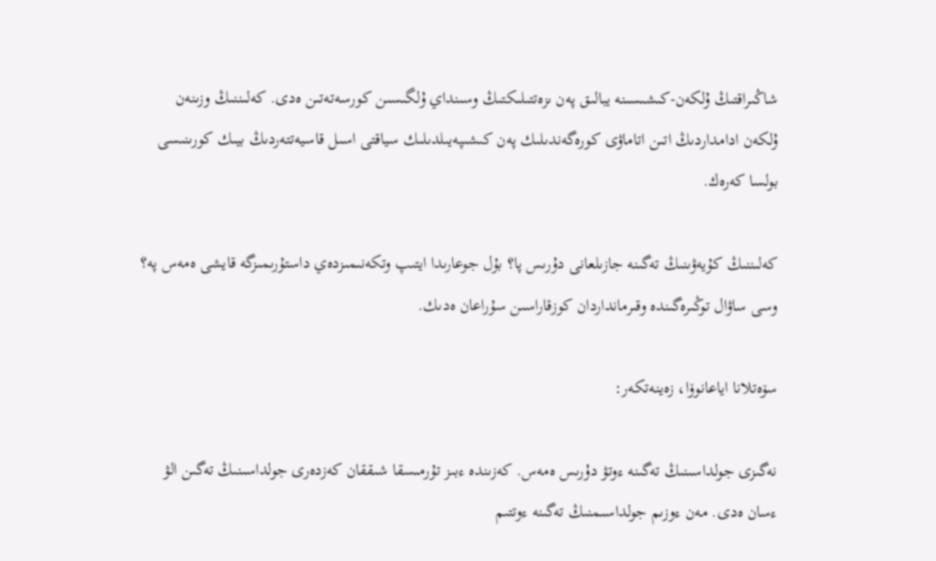شاڭىراقتىڭ ۇلكەن-كىشىسىنە يبالىق پەن ىزەتتىلىكتىڭ وسىنداي ۇلگىسىن كورسەتەتىن ەدى. كەلىننىڭ وزىنەن ۇلكەن ادامداردىڭ اتىن اتاماۋى كورەگەندىلىك پەن كىشىپەيىلدىلىك سياقتى اسىل قاسيەتتەردىڭ بيىك كورىنىسى بولسا كەرەك.

كەلىننىڭ كۇيەۋىنىڭ تەگىنە جازىلعانى دۇرىس پا؟ بۇل جوعارىدا ايتىپ وتكەنىمىزدەي داستۇرىمىزگە قايشى ەمەس پە؟ وسى ساۋال توڭىرەگىندە وقىرمانداردان كوزقاراسىن سۇراعان ەدىك.

سۆەتلانا اياعانوۆا، زەينەتكەر:

نەگىزى جولداسىنىڭ تەگىنە ءوتۋ دۇرىس ەمەس. كەزىندە ءبىز تۇرمىسقا شىققان كەزدەرى جولداسىنىڭ تەگىن الۋ ءسان ەدى. مەن ءوزىم جولداسىمنىڭ تەگىنە ءوتتىم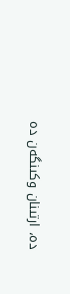دە، ارتىنان وكىنگەن دە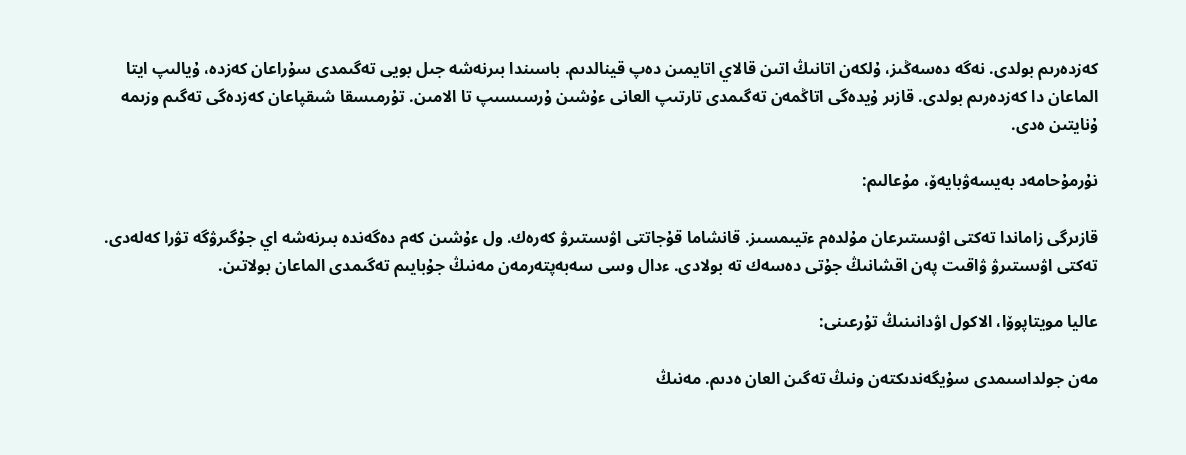كەزدەرىم بولدى. نەگە دەسەڭىز، ۇلكەن اتانىڭ اتىن قالاي اتايمىن دەپ قينالدىم. باسىندا بىرنەشە جىل بويى تەگىمدى سۇراعان كەزدە، ۇيالىپ ايتا الماعان دا كەزدەرىم بولدى. قازىر ۇيدەگى اتاڭمەن تەگىمدى تارتىپ العانى ءۇشىن ۇرسىسىپ تا الامىن. تۇرمىسقا شىقپاعان كەزدەگى تەگىم وزىمە ۇنايتىن ەدى.

نۇرمۇحامەد بەيسەۋبايەۆ، مۇعالىم:

قازىرگى زاماندا تەكتى اۋىستىرعان مۇلدەم ءتيىمسىز. قانشاما قۇجاتتى اۋىستىرۋ كەرەك. ول ءۇشىن كەم دەگەندە بىرنەشە اي جۇگىرۋگە تۋرا كەلەدى. تەكتى اۋىستىرۋ ۋاقىت پەن اقشانىڭ جۇتى دەسەك تە بولادى. ءدال وسى سەبەپتەرمەن مەنىڭ جۇبايىم تەگىمدى الماعان بولاتىن.

عاليا مويتاپوۆا، الاكول اۋدانىنىڭ تۇرعىنى:

مەن جولداسىمدى سۇيگەندىكتەن ونىڭ تەگىن العان ەدىم. مەنىڭ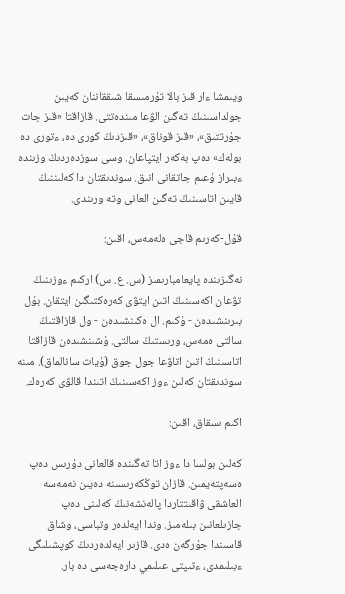ويىمشا ءار قىز بالا تۇرمىسقا شىققاننان كەيىن جولداسىنىڭ تەگىن الۋعا مىندەتتى. قازاقتا «قىز جات جۇرتتىق»، «قىز قوناق»، «قىزدىڭ كورى دە، ءتورى دە بولەك» دەپ بەكەر ايتپاعان. وسى سوزدەردىڭ وزىندە ءبىراز ۇعىم جاتقانى انىق. سوندىقتان دا كەلىننىڭ قايىن اتاسىنىڭ تەگىن العانى وتە ورىندى.

قۇل-كەرىم قاجى ەلەمەس، اقىن:

نەگىزىندە پايعامبارىمىز (س. ع. س) اركىم ءوزىنىڭ تۋعان اكەسىنىڭ اتىن ايتۋى كەرەكتىگىن ايتقان. بۇل بىرىنشىدەن - ۇكىم. ال ەكىنشىدەن - ول قازاقتىڭ سالتى ەمەس، ورىستىڭ سالتى. ۇشىنشىدەن قازاقتا اتاسىنىڭ اتىن اتاۋعا جول جوق (ۇيات سانالماق). مىنە سوندىقتان كەلىن ءوز اكەسىنىڭ اتىندا قالۋى كەرەك.

اكىم ىسقاق، اقىن:

كەلىن بولسا دا ءوز اتا تەگىندە قالعانى دۇرىس دەپ ەسەپتەيمىن. قازان توڭكەرىسىنە دەيىن نەمەسە العاشقى ۋاقىتتاردا پالەنشەنىڭ كەلىنى دەپ جازىلعانىن بىلەمىز. وندا ايەلدەر وتباسى، وشاق قاسىندا جۇرگەن ەدى. قازىر ايەلدەردىڭ كوپشىلىگى ءبىلىمدى، ءتىپتى عىلىمي دارەجەسى دە بار.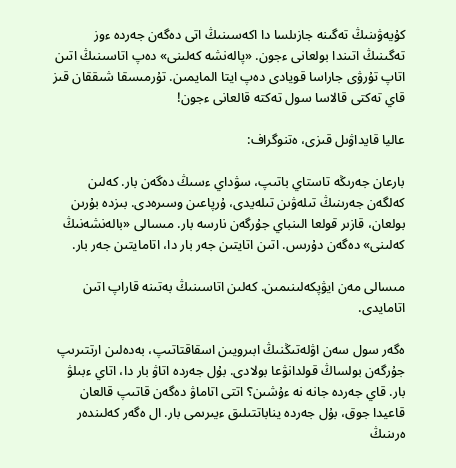كۇيەۋىنىڭ تەگىنە جازىلسا دا اكەسىنىڭ اتى دەگەن جەردە ءوز تەگىنىڭ اتىندا بولعانى ءجون. «پالەنشە كەلىنى» دەپ اتاسىنىڭ اتىن اتاپ تۇرۋى جاراسا قويادى دەپ ايتا المايمىن. تۇرمىسقا شىققان قىز قاي تەكتى قالاسا سول تەكتە قالعانى ءجون!

عاليا قايداۋىل قىزى، ەتنوگراف:

بارعان جەرىڭە تاستاي باتىپ، سۋداي ءسىڭ دەگەن بار. كەلىن كەلگەن جەرىنىڭ تىلەۋىن تىلەيدى، ۇرپاعىن وسىرەدى. بىزدە بۇرىن بولعان، قازىر قولعا الىنباي جۇرگەن نارسە بار. مىسالى «بالەنشەنىڭ كەلىنى» دەگەن دۇرىس. اتىن اتايتىن جەر بار دا، اتامايتىن جەر بار.

مىسالى مەن ايۋپكەلىنىمىن. كەلىن اتاسىنىڭ بەتىنە قاراپ اتىن اتامايدى.

ەگەر سول سەن اۋلەتىڭنىڭ ابىرويىن اسقاقتاتىپ، بەدەلىن ارتتىرىپ جۇرگەن بولساڭ قولدانۋعا بولادى. بۇل جەردە اتاۋ بار دا، اتاي ءبىلۋ بار. قاي جەردە جانە نە ءۇشىن؟ اتتى اتاماۋ دەگەن قاتىپ قالعان قاعيدا جوق، بۇل جەردە يناباتتىلىق ءيىرىمى بار. ال ەگەر كەلىندەر ەرىنىڭ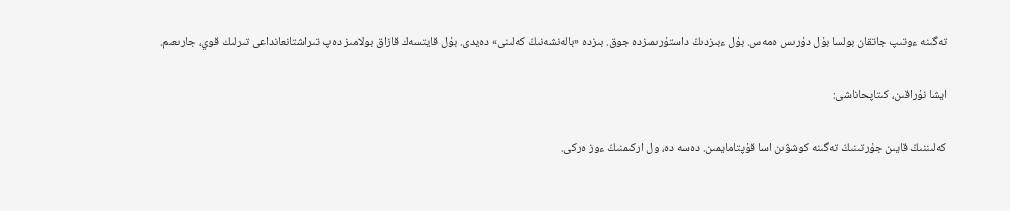تەگىنە ءوتىپ جاتقان بولسا بۇل دۇرىس ەمەس. بۇل ءبىزدىڭ داستۇرىمىزدە جوق. بىزدە «بالەنشەنىڭ كەلىنى» دەيدى. بۇل قايتسەك قازاق بولامىز دەپ تىراشتانعانداعى تىرلىك قوي، جارىعىم.

ايشا نۇراقىن، كىتاپحاناشى:

كەلىننىڭ قايىن جۇرتىنىڭ تەگىنە كوشۋىن اسا قۇپتامايمىن. دەسە دە، ول اركىمنىڭ ءوز ەركى.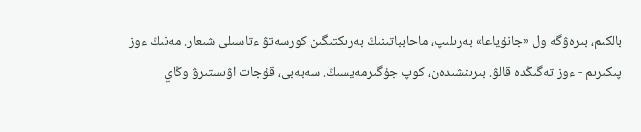بالكىم، بىرەۋگە ول «جانۇياعا» بەرىلىپ، ماحابباتىنىڭ بەرىكتىگىن كورسەتۋ ءتاسىلى شىعار. مەنىڭ ءوز پىكىرىم - ءوز تەگىڭدە قالۋ. بىرىنشىدەن، كوپ جۇگىرمەيسىڭ. سەبەبى، قۇجات اۋىستىرۋ وڭاي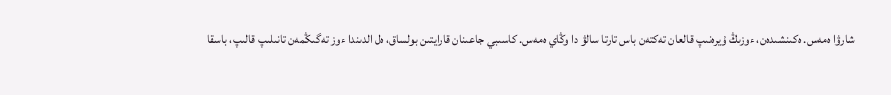شارۋا ەمەس. ەكىنشىدەن، ءوزىڭ ۇيرەنىپ قالعان تەكتەن باس تارتا سالۋ دا وڭاي ەمەس. كاسىبي جاعىنان قارايتىن بولساق، ەل الدىندا ءوز تەگىڭمەن تانىلىپ قالىپ، باسقا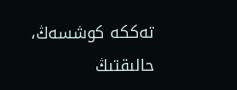تەككە كوشسەڭ، حالىقتىڭ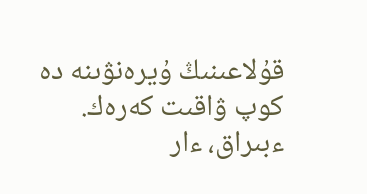قۇلاعىنىڭ ۇيرەنۋىنە دە كوپ ۋاقىت كەرەك. ءبىراق، ءار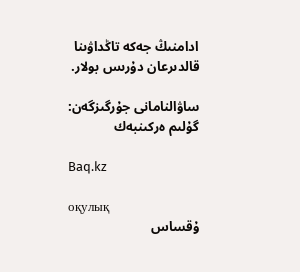ادامنىڭ جەكە تاڭداۋىنا قالدىرعان دۇرىس بولار.

ساۋالنامانى جۇرگىزگەن: گۇلىم ەركىنبەك

Baq.kz

оқулық
ۇقساس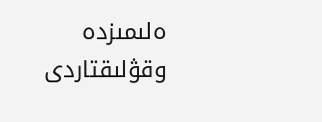ەلىمىزدە وقۋلىقتاردى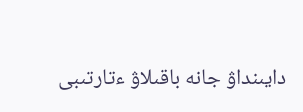دايىنداۋ جانە باقىلاۋ ءتارتىبى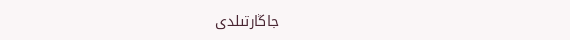جاڭارتىلدى